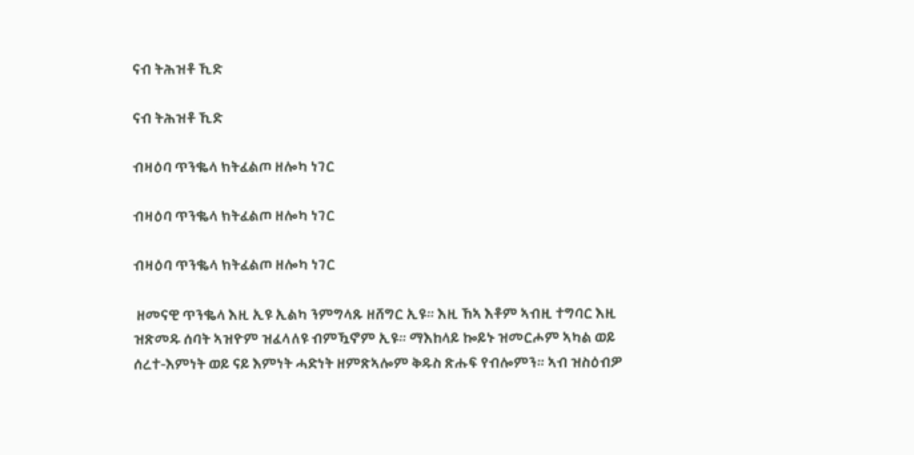ናብ ትሕዝቶ ኺድ

ናብ ትሕዝቶ ኺድ

ብዛዕባ ጥንቈላ ክትፈልጦ ዘሎካ ነገር

ብዛዕባ ጥንቈላ ክትፈልጦ ዘሎካ ነገር

ብዛዕባ ጥንቈላ ክትፈልጦ ዘሎካ ነገር

 ዘመናዊ ጥንቈላ እዚ ኢዩ ኢልካ ንምግላጹ ዘሸግር ኢዩ። እዚ ኸኣ እቶም ኣብዚ ተግባር እዚ ዝጽመዱ ሰባት ኣዝዮም ዝፈላለዩ ብምዃኖም ኢዩ። ማእከላይ ኰይኑ ዝመርሖም ኣካል ወይ ሰረተ-እምነት ወይ ናይ እምነት ሓድነት ዘምጽኣሎም ቅዱስ ጽሑፍ የብሎምን። ኣብ ዝስዕብዎ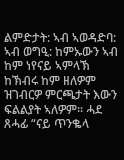ልምድታት: ኣብ ኣወዳድባ: ኣብ ወግዒ: ከምኡውን ኣብ ከም ነየናይ ኣምላኽ ከኽብሩ ከም ዘለዎም ዝገብርዎ ምርጫታት እውን ፍልልያት ኣለዎም። ሓደ ጸሓፊ “ናይ ጥንቈላ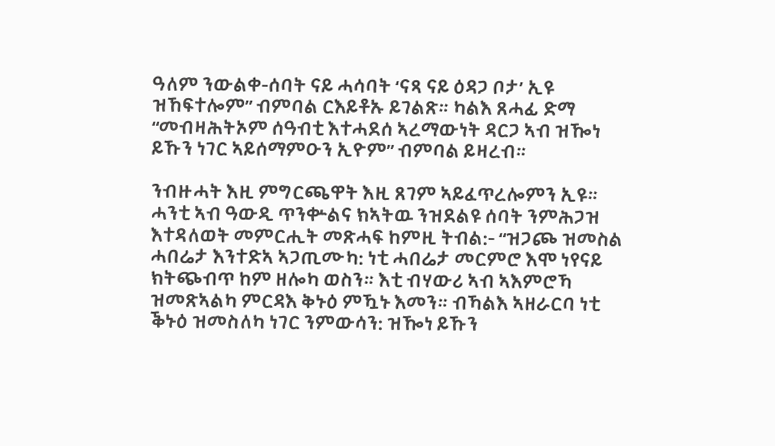ዓለም ንውልቀ-ሰባት ናይ ሓሳባት ‘ናጻ ናይ ዕዳጋ ቦታ’ ኢዩ ዝኸፍተሎም” ብምባል ርእይቶኡ ይገልጽ። ካልእ ጸሓፊ ድማ “መብዛሕትኦም ሰዓብቲ እተሓደሰ ኣረማውነት ዳርጋ ኣብ ዝዀነ ይኹን ነገር ኣይሰማምዑን ኢዮም” ብምባል ይዛረብ።

ንብዙሓት እዚ ምግርጫዋት እዚ ጸገም ኣይፈጥረሎምን ኢዩ። ሓንቲ ኣብ ዓውዲ ጥንቍልና ክኣትዉ ንዝደልዩ ሰባት ንምሕጋዝ እተዳለወት መምርሒት መጽሓፍ ከምዚ ትብል:- “ዝጋጮ ዝመስል ሓበሬታ እንተድኣ ኣጋጢሙካ: ነቲ ሓበሬታ መርምሮ እሞ ነየናይ ክትጭብጥ ከም ዘሎካ ወስን። እቲ ብሃውሪ ኣብ ኣእምሮኻ ዝመጽኣልካ ምርዳእ ቅኑዕ ምዃኑ እመን። ብኻልእ ኣዘራርባ ነቲ ቕኑዕ ዝመስለካ ነገር ንምውሳን: ዝዀነ ይኹን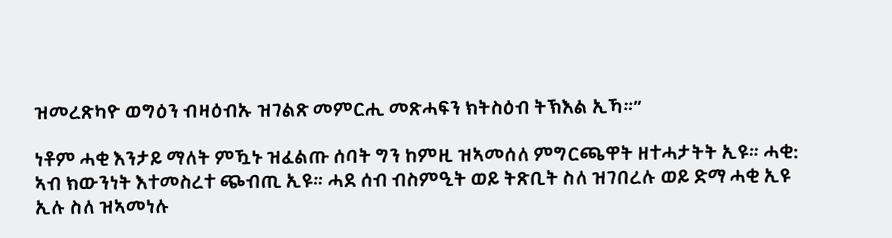ዝመረጽካዮ ወግዕን ብዛዕብኡ ዝገልጽ መምርሒ መጽሓፍን ክትስዕብ ትኽእል ኢኻ።”

ነቶም ሓቂ እንታይ ማለት ምዃኑ ዝፈልጡ ሰባት ግን ከምዚ ዝኣመሰለ ምግርጫዋት ዘተሓታትት ኢዩ። ሓቂ: ኣብ ክውንነት እተመስረተ ጭብጢ ኢዩ። ሓደ ሰብ ብስምዒት ወይ ትጽቢት ስለ ዝገበረሉ ወይ ድማ ሓቂ ኢዩ ኢሉ ስለ ዝኣመነሉ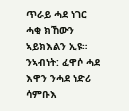ጥራይ ሓደ ነገር ሓቂ ክኸውን ኣይክእልን ኢዩ። ንኣብነት: ፈዋሶ ሓደ እዋን ንሓደ ነድሪ ሳምቡእ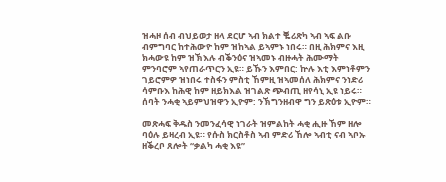ዝሓዞ ሰብ ብህይወታ ዘላ ደርሆ ኣብ ክልተ ቘሪጽካ ኣብ ኣፍ ልቡ ብምግባር ከተሕውዮ ከም ዝከኣል ይኣምኑ ነበሩ። በዚ ሕክምና እዚ ክሓውዩ ከም ዝኽእሉ ብቕንዕና ዝኣመኑ ብዙሓት ሕሙማት ምንባሮም ኣየጠራጥርን ኢዩ። ይኹን እምበር: ኵሉ እቲ እምነቶምን ገይሮምዎ ዝነበሩ ተስፋን ምስቲ ኸምዚ ዝኣመሰለ ሕክምና ንነድሪ ሳምቡእ ከሕዊ ከም ዘይክእል ዝገልጽ ጭብጢ ዘየሳኒ ኢዩ ነይሩ። ሰባት ንሓቂ ኣይምህዝዋን ኢዮም: ንኽግንዘብዋ ግን ይጽዕቱ ኢዮም።

መጽሓፍ ቅዱስ ንመንፈሳዊ ነገራት ዝምልከት ሓቂ ሒዙ ኸም ዘሎ ባዕሉ ይዛረብ ኢዩ። የሱስ ክርስቶስ ኣብ ምድሪ ኸሎ ኣብቲ ናብ ኣቦኡ ዘቕረቦ ጸሎት “ቃልካ ሓቂ እዩ”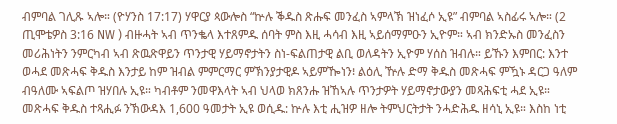ብምባል ገሊጹ ኣሎ። (ዮሃንስ 17:17) ሃዋርያ ጳውሎስ “ኵሉ ቕዱስ ጽሑፍ መንፈስ ኣምላኽ ዝነፈሶ ኢዩ” ብምባል ኣስፊሩ ኣሎ። (2 ጢሞቴዎስ 3:16 NW ) ብዙሓት ኣብ ጥንቈላ እተጸምዱ ሰባት ምስ እዚ ሓሳብ እዚ ኣይሰማምዑን ኢዮም። ኣብ ክንድኡስ መንፈስን መሪሕነትን ንምርካብ ኣብ ጽዉጽዋይን ጥንታዊ ሃይማኖታትን ስነ-ፍልጠታዊ ልቢ ወለዳትን ኢዮም ሃሰስ ዝብሉ። ይኹን እምበር: እንተ ወሓደ መጽሓፍ ቅዱስ እንታይ ከም ዝብል ምምርማር ምኽንያታዊዶ ኣይምዀነን፧ ልዕሊ ዅሉ ድማ ቅዱስ መጽሓፍ ምዃኑ ዳርጋ ዓለም ብዓለሙ ኣፍልጦ ዝሃበሉ ኢዩ። ካብቶም ንመዋእላት ኣብ ህላወ ክጸንሑ ዝኸኣሉ ጥንታዎት ሃይማኖታውያን መጻሕፍቲ ሓደ ኢዩ። መጽሓፍ ቅዱስ ተጻሒፉ ንኽውዳእ 1,600 ዓመታት ኢዩ ወሲዱ: ኵሉ እቲ ሒዝዎ ዘሎ ትምህርትታት ንሓድሕዱ ዘሳኒ ኢዩ። እስከ ነቲ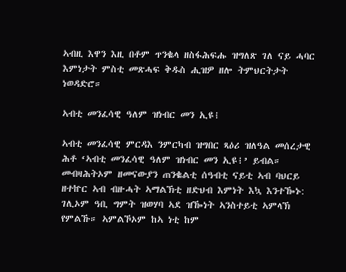ኣብዚ እዋን እዚ በቶም ጥንቈላ ዘስፋሕፍሑ ዝግለጽ ገለ ናይ ሓባር እምነታት ምስቲ መጽሓፍ ቅዱስ ሒዝዎ ዘሎ ትምህርትታት ነወዳድሮ።

ኣብቲ መንፈሳዊ ዓለም ዝነብር መን ኢዩ፧

ኣብቲ መንፈሳዊ ምርዳእ ንምርካብ ዝግበር ጻዕሪ ዝለዓል መሰረታዊ ሕቶ ‘ኣብቲ መንፈሳዊ ዓለም ዝነብር መን ኢዩ፧’ ይብል። መብዛሕትኦም ዘመናውያን ጠንቈልቲ ሰዓብቲ ናይቲ ኣብ ባህርይ ዘተኵር ኣብ ብዙሓት ኣማልኽቲ ዘድህብ እምነት እኳ እንተዀኑ: ገሊኦም ዓቢ ግምት ዝወሃባ ኣደ ዝዀነት ኣንስተይቲ ኣምላኽ የምልኹ። ኣምልኾኦም ከኣ ነቲ ከም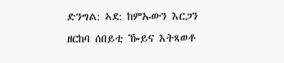ድንግል: ኣደ: ከምኡውን እርጋን ዘርከባ ሰበይቲ ዀይና እትጻወቶ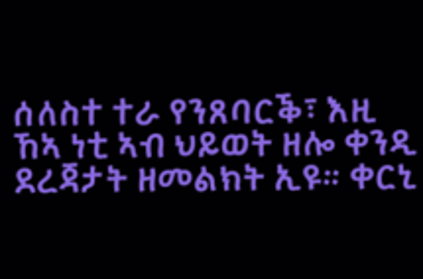ሰለስተ ተራ የንጸባርቕ፣ እዚ ኸኣ ነቲ ኣብ ህይወት ዘሎ ቀንዲ ደረጃታት ዘመልክት ኢዩ። ቀርኒ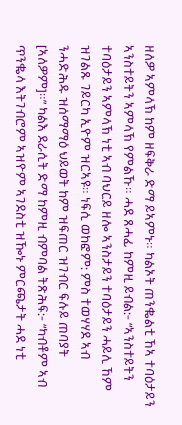ዘለዎ ኣምላኽ ከም ዘፍቅራ ድማ ይኣምኑ። ካልኦት ጠንቈልቲ ኸኣ ተባዕታይን ኣንስተይትን ኣምላኽ የምልኹ። ሓደ ጸሓፊ ከምዚ ይብል:- “ኣንስተይትን ተባዕታይን ኣምላኽ ነቲ ኣብ ባህርይ ዘሎ ኣንስታይን ተባዕታይን ሓይሊ ኸም ዝገልጹ ገይርካ ኢዮም ዝርኣዩ። ነፍሲ ወከፎም: ምስ ተወሃሃደ ኣብ ንሓድሕዱ ዝሰማማዕ ህይወት ከም ዝፍጠር ዝገብር ፍሉይ ጠባያት [ኣለዎም]።” ካልእ ደራሲት ድማ ከምዚ ብምባል ትጽሕፍ:- “ካብቶም ኣብ ጥንቈላ እትገብሮም ኣዝዮም ኣገደስቲ ዝዀኑ ምርጫታት ሓደ ነቲ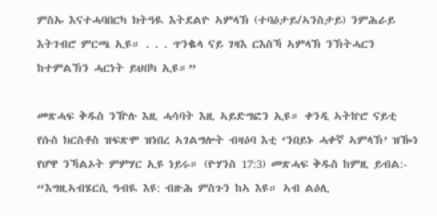ምስኡ እናተሓባበርካ ክትዓዪ እትደልዮ ኣምላኽ (ተባዕታይ/ኣንስታይ) ንምሕራይ እትገብሮ ምርጫ ኢዩ። . . . ጥንቈላ ናይ ገዛእ ርእስኻ ኣምላኽ ንኽትሓርን ከተምልኽን ሓርነት ይህበካ ኢዩ።”

መጽሓፍ ቅዱስ ንዅሉ እዚ ሓሳባት እዚ ኣይድግፎን ኢዩ። ቀንዲ ኣትኵሮ ናይቲ የሱስ ክርስቶስ ዝፍጽሞ ዝነበረ ኣገልግሎት ብዛዕባ እቲ ‘ንበይኑ ሓቀኛ ኣምላኽ’ ዝዀነ የሆዋ ንኻልኦት ምምሃር ኢዩ ነይሩ። (ዮሃንስ 17:3) መጽሓፍ ቅዱስ ከምዚ ይብል:- “እግዚኣብሄርሲ ዓብዪ እዩ: ብዙሕ ምስጉን ከኣ እዩ። ኣብ ልዕሊ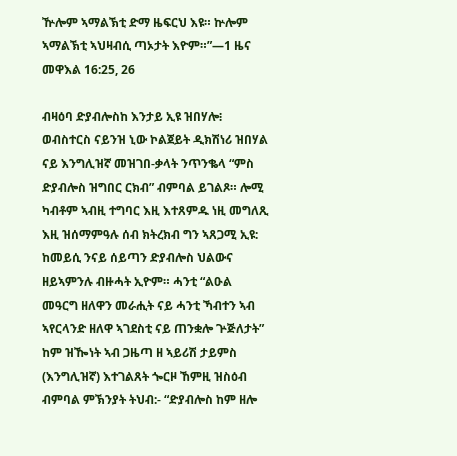ዅሎም ኣማልኽቲ ድማ ዜፍርህ እዩ። ኵሎም ኣማልኽቲ ኣህዛብሲ ጣኦታት እዮም።”—1 ዜና መዋእል 16:25, 26

ብዛዕባ ድያብሎስከ እንታይ ኢዩ ዝበሃሎ፧ ወብስተርስ ናይንዝ ኒው ኮልጀይት ዲክሽነሪ ዝበሃል ናይ እንግሊዝኛ መዝገበ-ቃላት ንጥንቈላ “ምስ ድያብሎስ ዝግበር ርክብ” ብምባል ይገልጾ። ሎሚ ካብቶም ኣብዚ ተግባር እዚ እተጸምዱ ነዚ መግለጺ እዚ ዝሰማምዓሉ ሰብ ክትረክብ ግን ኣጸጋሚ ኢዩ: ከመይሲ ንናይ ሰይጣን ድያብሎስ ህልውና ዘይኣምንሉ ብዙሓት ኢዮም። ሓንቲ “ልዑል መዓርግ ዘለዋን መራሒት ናይ ሓንቲ ኻብተን ኣብ ኣየርላንድ ዘለዋ ኣገደስቲ ናይ ጠንቋሎ ጕጅለታት” ከም ዝዀነት ኣብ ጋዜጣ ዘ ኣይሪሽ ታይምስ (እንግሊዝኛ) እተገልጸት ጐርዞ ኸምዚ ዝስዕብ ብምባል ምኽንያት ትህብ:- “ድያብሎስ ከም ዘሎ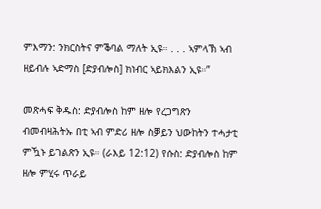ምእማን: ንክርስትና ምቕባል ማለት ኢዩ። . . . ኣምላኽ ኣብ ዘይብሉ ኣድማስ [ድያብሎስ] ክነብር ኣይክእልን ኢዩ።”

መጽሓፍ ቅዱስ: ድያብሎስ ከም ዘሎ የረጋግጽን ብመብዛሕትኡ በቲ ኣብ ምድሪ ዘሎ ስቓይን ህውከትን ተሓታቲ ምዃኑ ይገልጽን ኢዩ። (ራእይ 12:12) የሱስ: ድያብሎስ ከም ዘሎ ምሂሩ ጥራይ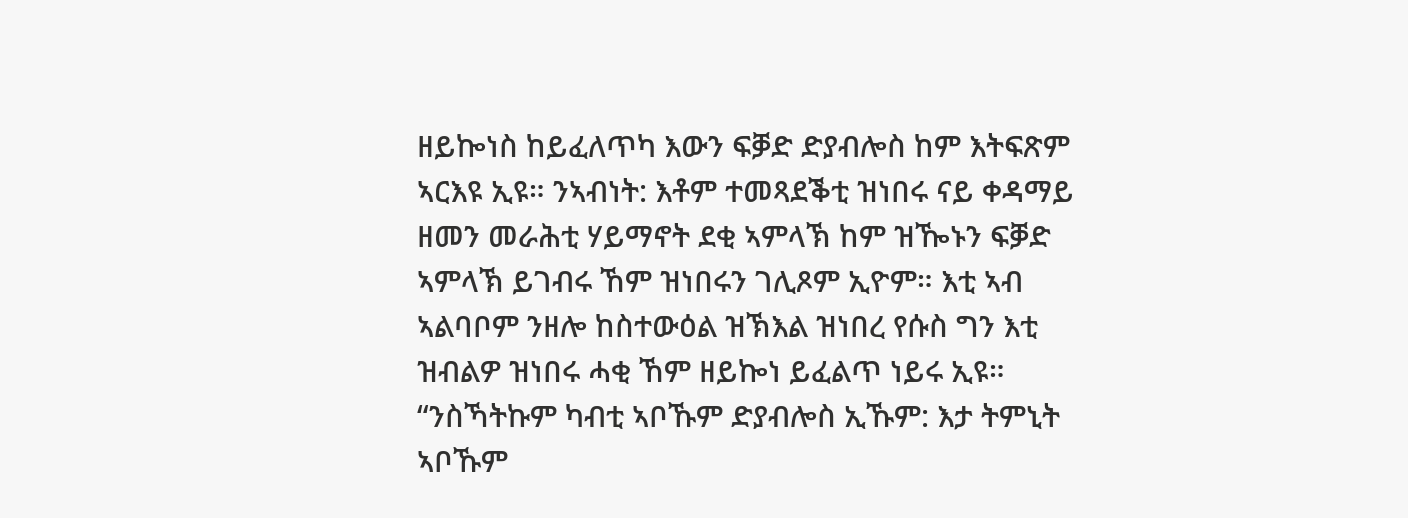ዘይኰነስ ከይፈለጥካ እውን ፍቓድ ድያብሎስ ከም እትፍጽም ኣርእዩ ኢዩ። ንኣብነት: እቶም ተመጻደቕቲ ዝነበሩ ናይ ቀዳማይ ዘመን መራሕቲ ሃይማኖት ደቂ ኣምላኽ ከም ዝዀኑን ፍቓድ ኣምላኽ ይገብሩ ኸም ዝነበሩን ገሊጾም ኢዮም። እቲ ኣብ ኣልባቦም ንዘሎ ከስተውዕል ዝኽእል ዝነበረ የሱስ ግን እቲ ዝብልዎ ዝነበሩ ሓቂ ኸም ዘይኰነ ይፈልጥ ነይሩ ኢዩ። “ንስኻትኩም ካብቲ ኣቦኹም ድያብሎስ ኢኹም: እታ ትምኒት ኣቦኹም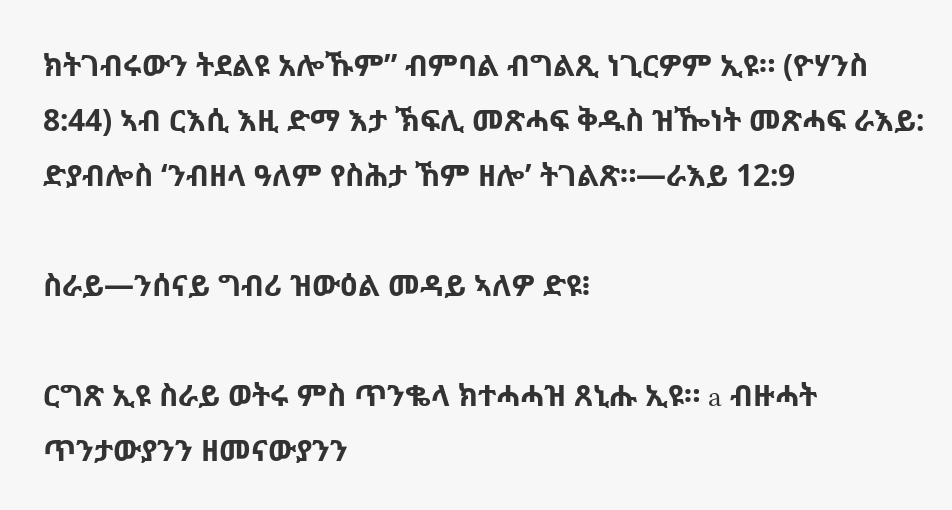ክትገብሩውን ትደልዩ አሎኹም” ብምባል ብግልጺ ነጊርዎም ኢዩ። (ዮሃንስ 8:44) ኣብ ርእሲ እዚ ድማ እታ ኽፍሊ መጽሓፍ ቅዱስ ዝዀነት መጽሓፍ ራእይ: ድያብሎስ ‘ንብዘላ ዓለም የስሕታ ኸም ዘሎ’ ትገልጽ።—ራእይ 12:9

ስራይ—ንሰናይ ግብሪ ዝውዕል መዳይ ኣለዎ ድዩ፧

ርግጽ ኢዩ ስራይ ወትሩ ምስ ጥንቈላ ክተሓሓዝ ጸኒሑ ኢዩ። a ብዙሓት ጥንታውያንን ዘመናውያንን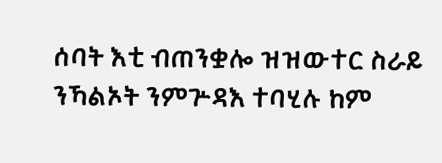ሰባት እቲ ብጠንቋሎ ዝዝውተር ስራይ ንኻልኦት ንምጕዳእ ተባሂሉ ከም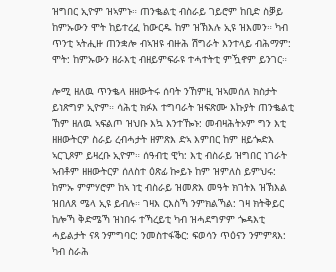ዝግበር ኢዮም ዝኣምኑ። ጠንቈልቲ ብስራይ ገይሮም ከቢድ ስቓይ ከምኡውን ሞት ከይተረፈ ከውርዱ ከም ዝኽእሉ ኢዩ ዝእመን። ካብ ጥንቲ ኣትሒዙ ጠንቋሎ ብኣዝዩ ብዙሕ ሽግራት እንተላይ ብሕማም: ሞት: ከምኡውን ዘራእቲ ብዘይምፍራዩ ተሓተትቲ ምዃኖም ይንገር።

ሎሚ ዘለዉ ጥንቈላ ዘዘውትሩ ሰባት ንኸምዚ ዝኣመሰለ ክስታት ይነጽግዎ ኢዮም። ሳሕቲ ክፉእ ተግባራት ዝፍጽሙ እኩያት ጠንቈልቲ ኸም ዘለዉ ኣፍልጦ ዝህቡ እኳ እንተዀኑ: መብዛሕትኦም ግን እቲ ዘዘውትርዎ ስራይ ረብሓታት ዘምጽእ ድኣ እምበር ከም ዘይጐድእ ኣርጊጾም ይዛረቡ ኢዮም። ሰዓብቲ ዊካ: እቲ ብስራይ ዝግበር ነገራት ኣብቶም ዘዘውትርዎ ሰለስተ ዕጽፊ ኰይኑ ከም ዝምለስ ይምህሩ: ከምኡ ምምሃሮም ከኣ ነቲ ብስራይ ዝመጽእ መዓት ክገትእ ዝኽእል ዝበለጸ ሜላ ኢዩ ይብሉ። ገዛእ ርእስኻ ንምክልኻል: ገዛ ክትቅይር ከሎኻ ቅድሜኻ ዝነበሩ ተኻረይቲ ካብ ዝሓደግዎም ጐዳእቲ ሓይልታት ናጻ ንምግባር: ንመስተፋቕር: ፍወሳን ጥዕናን ንምምጻእ: ካብ ስራሕ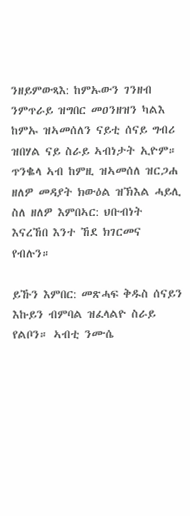ንዘይምውጻእ: ከምኡውን ገንዘብ ንምጥራይ ዝግበር መዐንዘዝን ካልእ ከምኡ ዝኣመሰለን ናይቲ ሰናይ ግብሪ ዝበሃል ናይ ስራይ ኣብነታት ኢዮም። ጥንቈላ ኣብ ከምዚ ዝኣመሰለ ዝርጋሐ ዘለዎ መዳያት ክውዕል ዝኽእል ሓይሊ ስለ ዘለዎ እምበኣር: ህቡብነት እናረኸበ እንተ ኸደ ክገርመና የብሉን።

ይኹን እምበር: መጽሓፍ ቅዱስ ሰናይን እኩይን ብምባል ዝፈላልዮ ስራይ የልቦን። ኣብቲ ንሙሴ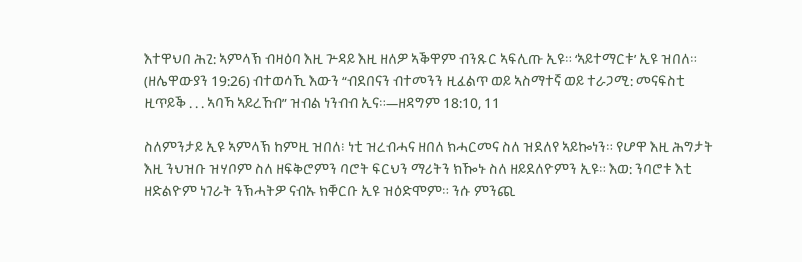እተዋህበ ሕጊ: ኣምላኽ ብዛዕባ እዚ ጕዳይ እዚ ዘለዎ ኣቕዋም ብንጹር ኣፍሊጡ ኢዩ። ‘ኣይተማርቱ’ ኢዩ ዝበለ። (ዘሌዋውያን 19:26) ብተወሳኺ እውን “ብደበናን ብተመንን ዚፈልጥ ወይ ኣስማተኛ ወይ ተራጋሚ: መናፍስቲ ዚጥይቕ . . . ኣባኻ ኣይረኸብ” ዝብል ነንብብ ኢና።—ዘዳግም 18:10, 11

ስለምንታይ ኢዩ ኣምላኽ ከምዚ ዝበለ፧ ነቲ ዝረብሓና ዘበለ ክሓርመና ስለ ዝደለየ ኣይኰነን። የሆዋ እዚ ሕግታት እዚ ንህዝቡ ዝሃቦም ስለ ዘፍቅሮምን ባሮት ፍርህን ማሪትን ክዀኑ ስለ ዘይደለዮምን ኢዩ። እወ: ንባሮቱ እቲ ዘድልዮም ነገራት ንኽሓትዎ ናብኡ ክቐርቡ ኢዩ ዝዕድሞም። ንሱ ምንጪ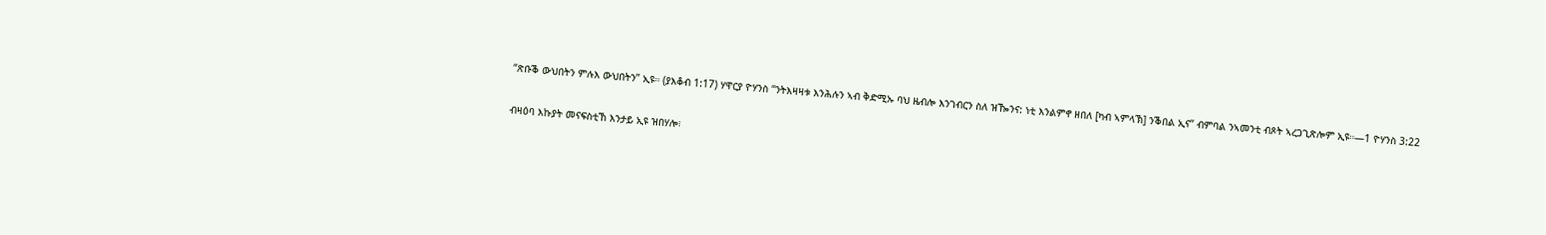“ጽቡቕ ውህበትን ምሉእ ውህበትን” ኢዩ። (ያእቆብ 1:17) ሃዋርያ ዮሃንስ “ንትእዛዛቱ እንሕሉን ኣብ ቅድሚኡ ባህ ዜብሎ እንገብርን ስለ ዝዀንና: ነቲ እንልምኖ ዘበለ [ካብ ኣምላኽ] ንቕበል ኢና” ብምባል ንኣመንቲ ብጾት ኣረጋጊጽሎም ኢዩ።—1 ዮሃንስ 3:22

ብዛዕባ እኩያት መናፍስቲኸ እንታይ ኢዩ ዝበሃሎ፧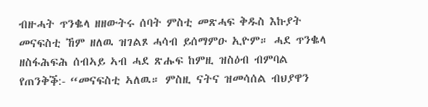ብዙሓት ጥንቈላ ዘዘውትሩ ሰባት ምስቲ መጽሓፍ ቅዱስ እኩያት መናፍስቲ ኸም ዘለዉ ዝገልጾ ሓሳብ ይሰማምዑ ኢዮም። ሓደ ጥንቈላ ዘስፋሕፍሕ ሰብኣይ ኣብ ሓደ ጽሑፍ ከምዚ ዝስዕብ ብምባል የጠንቅቕ:- “መናፍስቲ ኣለዉ። ምስዚ ናትና ዝመሳሰል ብህያዋን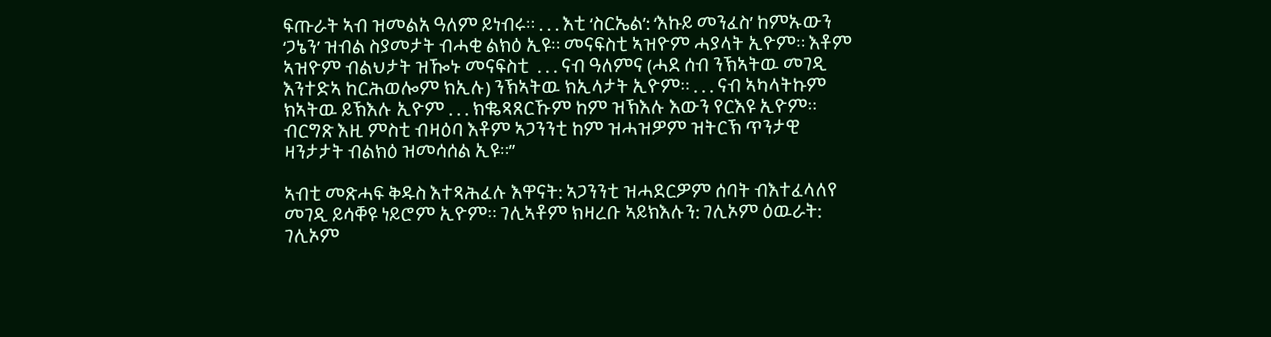ፍጡራት ኣብ ዝመልአ ዓለም ይነብሩ። . . . እቲ ‘ስርኤል’: ‘እኩይ መንፈስ’ ከምኡውን ‘ጋኔን’ ዝብል ስያመታት ብሓቂ ልክዕ ኢዩ። መናፍስቲ ኣዝዮም ሓያላት ኢዮም። እቶም ኣዝዮም ብልህታት ዝዀኑ መናፍስቲ  . . . ናብ ዓለምና (ሓደ ሰብ ንኽኣትዉ መገዲ እንተድኣ ከርሕወሎም ክኢሉ) ንኽኣትዉ ክኢላታት ኢዮም። . . . ናብ ኣካላትኩም ክኣትዉ ይኽእሉ ኢዮም . . . ክቈጻጸርኹም ከም ዝኽእሉ እውን የርእዩ ኢዮም። ብርግጽ እዚ ምስቲ ብዛዕባ እቶም ኣጋንንቲ ከም ዝሓዝዎም ዝትርኽ ጥንታዊ ዛንታታት ብልክዕ ዝመሳሰል ኢዩ።”

ኣብቲ መጽሓፍ ቅዱስ እተጻሕፈሉ እዋናት: ኣጋንንቲ ዝሓደርዎም ሰባት ብእተፈላለየ መገዲ ይሳቐዩ ነይሮም ኢዮም። ገሊኣቶም ክዛረቡ ኣይክእሉን: ገሊኦም ዕዉራት: ገሊኦም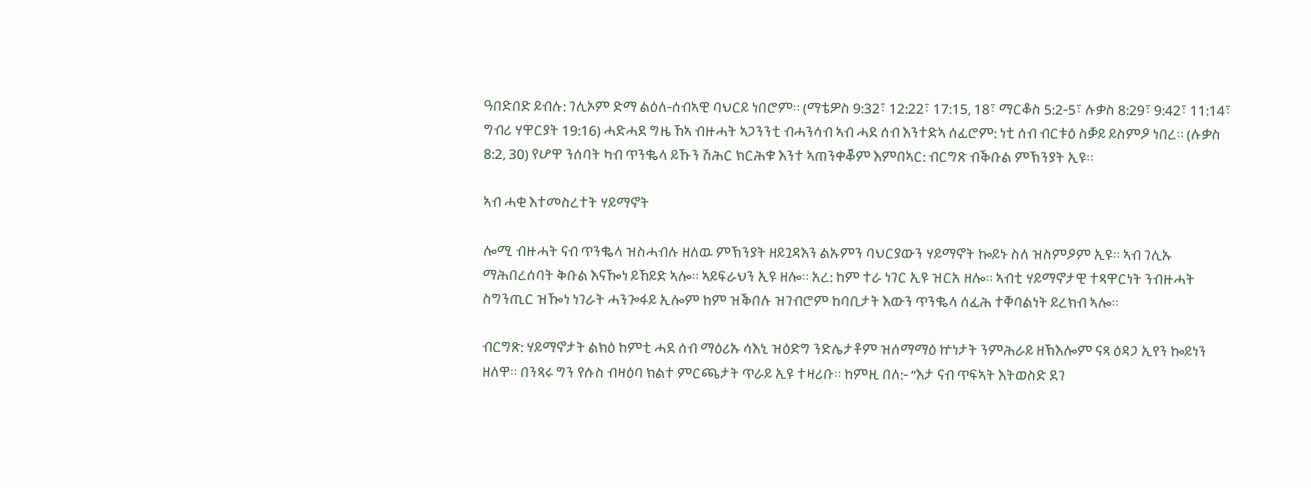ዓበድበድ ይብሉ: ገሊኦም ድማ ልዕለ-ሰብኣዊ ባህርይ ነበሮም። (ማቴዎስ 9:32፣ 12:22፣ 17:15, 18፣ ማርቆስ 5:2-5፣ ሉቃስ 8:29፣ 9:42፣ 11:14፣ ግብሪ ሃዋርያት 19:16) ሓድሓደ ግዜ ኸኣ ብዙሓት ኣጋንንቲ ብሓንሳብ ኣብ ሓደ ሰብ እንተድኣ ሰፊሮም: ነቲ ሰብ ብርቱዕ ስቓይ ይስምዖ ነበረ። (ሉቃስ 8:2, 30) የሆዋ ንሰባት ካብ ጥንቈላ ይኹን ሽሕር ክርሕቁ እንተ ኣጠንቀቖም እምበኣር: ብርግጽ ብቕቡል ምኽንያት ኢዩ።

ኣብ ሓቂ እተመስረተት ሃይማኖት

ሎሚ ብዙሓት ናብ ጥንቈላ ዝስሓብሉ ዘለዉ ምኽንያት ዘይጓዳእን ልኡምን ባህርያውን ሃይማኖት ኰይኑ ስለ ዝስምዖም ኢዩ። ኣብ ገሊኡ ማሕበረሰባት ቅቡል እናዀነ ይኸይድ ኣሎ። ኣይፍራህን ኢዩ ዘሎ። አረ: ከም ተራ ነገር ኢዩ ዝርአ ዘሎ። ኣብቲ ሃይማኖታዊ ተጻዋርነት ንብዙሓት ስግንጢር ዝዀነ ነገራት ሓንጐፋይ ኢሎም ከም ዝቕበሉ ዝገብሮም ከባቢታት እውን ጥንቈላ ሰፊሕ ተቐባልነት ይረክብ ኣሎ።

ብርግጽ: ሃይማኖታት ልክዕ ከምቲ ሓደ ሰብ ማዕሪኡ ሳእኒ ዝዕድግ ንድሌታቶም ዝሰማማዕ ኵነታት ንምሕራይ ዘኽእሎም ናጻ ዕዳጋ ኢየን ኰይነን ዘለዋ። በንጻሩ ግን የሱስ ብዛዕባ ክልተ ምርጫታት ጥራይ ኢዩ ተዛሪቡ። ከምዚ በለ:- “እታ ናብ ጥፍኣት እትወስድ ደገ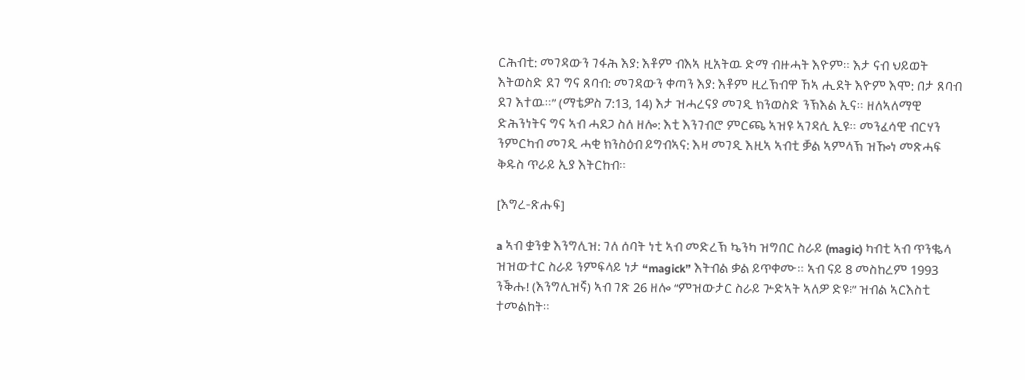ርሕብቲ: መገዳውን ገፋሕ እያ: እቶም ብእኣ ዚአትዉ ድማ ብዙሓት እዮም። እታ ናብ ህይወት እትወስድ ደገ ግና ጸባብ: መገዳውን ቀጣን እያ: እቶም ዚረኽብዋ ኸኣ ሒደት እዮም እሞ: በታ ጸባብ ደገ እተዉ።” (ማቴዎስ 7:13, 14) እታ ዝሓረናያ መገዲ ክንወስድ ንኽእል ኢና። ዘለኣለማዊ ድሕንነትና ግና ኣብ ሓደጋ ስለ ዘሎ: እቲ እንገብሮ ምርጫ ኣዝዩ ኣገዳሲ ኢዩ። መንፈሳዊ ብርሃን ንምርካብ መገዲ ሓቂ ክንስዕብ ይግብኣና: እዛ መገዲ እዚኣ ኣብቲ ቓል ኣምላኽ ዝዀነ መጽሓፍ ቅዱስ ጥራይ ኢያ እትርከብ።

[እግረ-ጽሑፍ]

a ኣብ ቋንቋ እንግሊዝ: ገለ ሰባት ነቲ ኣብ መድረኽ ኴንካ ዝግበር ስራይ (magic) ካብቲ ኣብ ጥንቈላ ዝዝውተር ስራይ ንምፍላይ ነታ “magick” እትብል ቃል ይጥቀሙ። ኣብ ናይ 8 መስከረም 1993 ንቕሑ! (እንግሊዝኛ) ኣብ ገጽ 26 ዘሎ “ምዝውታር ስራይ ጕድኣት ኣለዎ ድዩ፧” ዝብል ኣርእስቲ ተመልከት።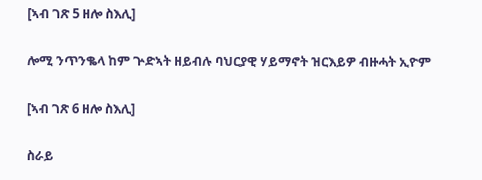[ኣብ ገጽ 5 ዘሎ ስእሊ]

ሎሚ ንጥንቈላ ከም ጕድኣት ዘይብሉ ባህርያዊ ሃይማኖት ዝርእይዎ ብዙሓት ኢዮም

[ኣብ ገጽ 6 ዘሎ ስእሊ]

ስራይ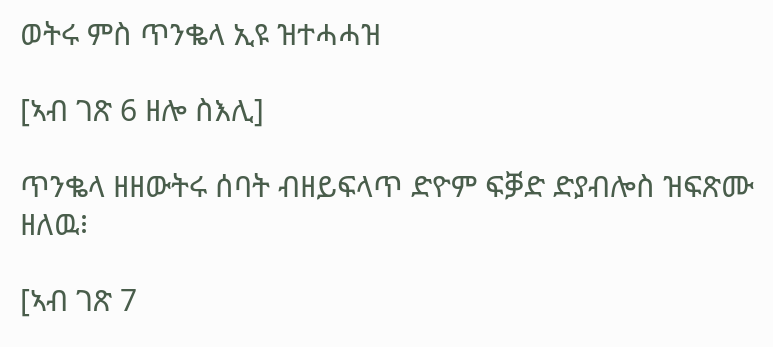ወትሩ ምስ ጥንቈላ ኢዩ ዝተሓሓዝ

[ኣብ ገጽ 6 ዘሎ ስእሊ]

ጥንቈላ ዘዘውትሩ ሰባት ብዘይፍላጥ ድዮም ፍቓድ ድያብሎስ ዝፍጽሙ ዘለዉ፧

[ኣብ ገጽ 7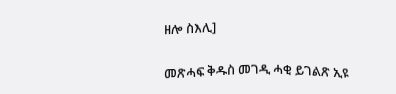ዘሎ ስእሊ]

መጽሓፍ ቅዱስ መገዲ ሓቂ ይገልጽ ኢዩ